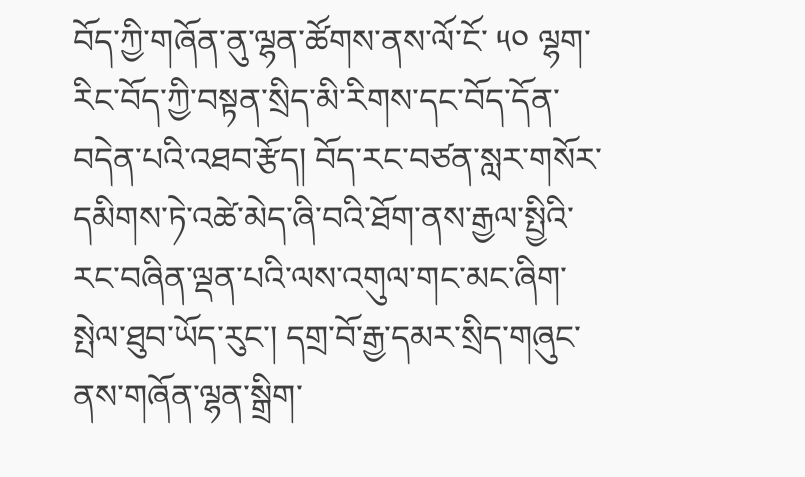བོད་ཀྱི་གཞོན་ནུ་ལྷན་ཚོགས་ནས་ལོ་ངོ་ ༥༠ ལྷག་རིང་བོད་ཀྱི་བསྟན་སྲིད་མི་རིགས་དང་བོད་དོན་བདེན་པའི་འཐབ་རྩོད། བོད་རང་བཙན་སླར་གསོར་དམིགས་ཏེ་འཚེ་མེད་ཞི་བའི་ཐོག་ནས་རྒྱལ་སྤྱིའི་རང་བཞིན་ལྡན་པའི་ལས་འགུལ་གང་མང་ཞིག་སྤེལ་ཐུབ་ཡོད་རུང་། དགྲ་བོ་རྒྱ་དམར་སྲིད་གཞུང་ནས་གཞོན་ལྷན་སྒྲིག་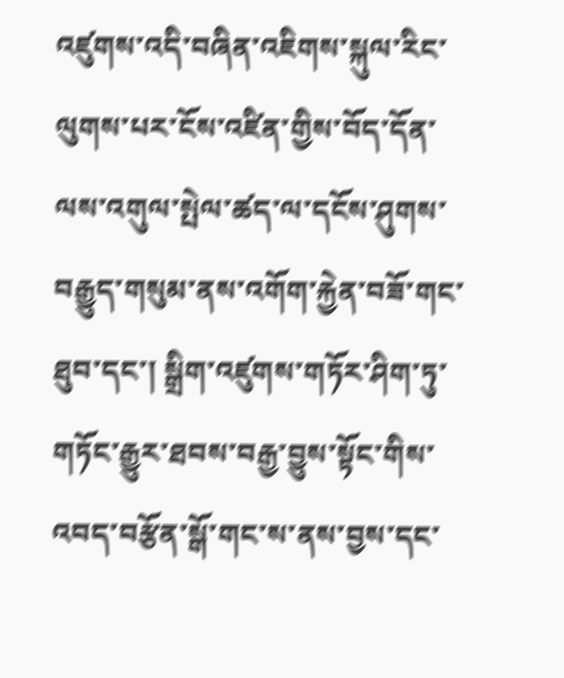འཛུགས་འདི་བཞིན་འཇིགས་སྐུལ་རིང་ལུགས་པར་ངོས་འཛིན་གྱིས་བོད་དོན་ལས་འགུལ་སྤེལ་ཚད་ལ་དངོས་ཤུགས་བརྒྱུད་གསུམ་ནས་འགོག་རྐྱེན་བཟོ་གང་ཐུབ་དང་། སྒྲིག་འཛུགས་གཏོར་ཤིག་ཏུ་གཏོང་རྒྱུར་ཐབས་བརྒྱ་བྱུས་སྟོང་གིས་འབད་བརྩོན་སྒོ་གང་ས་ནས་བྱས་དང་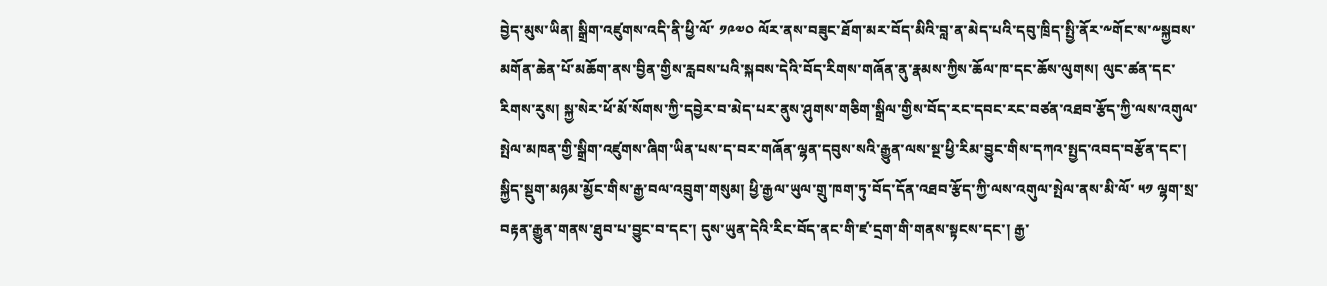བྱེད་མུས་ཡིན། སྒྲིག་འཛུགས་འདི་ནི་ཕྱི་ལོ་ ༡༩༧༠ ལོར་ནས་བཟུང་ཐོག་མར་བོད་མིའི་བླ་ན་མེད་པའི་དབུ་ཁྲིད་སྤྱི་ནོར་༸གོང་ས་༸སྐྱབས་མགོན་ཆེན་པོ་མཆོག་ནས་བྱིན་གྱིས་རླབས་པའི་སྐབས་དེའི་བོད་རིགས་གཞོན་ནུ་རྣམས་ཀྱིས་ཆོལ་ཁ་དང་ཆོས་ལུགས། ལུང་ཚན་དང་རིགས་རུས། སྐྱ་སེར་ཕོ་མོ་སོགས་ཀྱི་དབྱེར་བ་མེད་པར་ནུས་ཤུགས་གཅིག་སྒྲིལ་གྱིས་བོད་རང་དབང་རང་བཙན་འཐབ་རྩོད་ཀྱི་ལས་འགུལ་སྤེལ་མཁན་གྱི་སྒྲིག་འཛུགས་ཞིག་ཡིན་པས་ད་བར་གཞོན་ལྷན་དབུས་སའི་རྒྱུན་ལས་སྔ་ཕྱི་རིམ་བྱུང་གིས་དཀའ་སྤྱད་འབད་བརྩོན་དང་། སྐྱིད་སྡུག་མཉམ་མྱོང་གིས་རྒྱ་བལ་འབྲུག་གསུམ། ཕྱི་རྒྱལ་ཡུལ་གྲུ་ཁག་ཏུ་བོད་དོན་འཐབ་རྩོད་ཀྱི་ལས་འགུལ་སྤེལ་ནས་མི་ལོ་ ༥༡ ལྷག་སྲ་བརྟན་རྒྱུན་གནས་ཐུབ་པ་བྱུང་བ་དང་། དུས་ཡུན་དེའི་རིང་བོད་ནང་གི་ཛ་དྲག་གི་གནས་སྟངས་དང་། རྒྱ་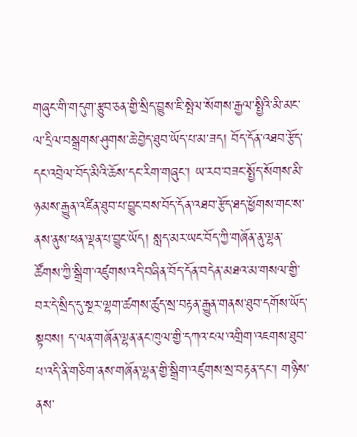གཞུང་གི་གདུག་རྩུབ་ཅན་གྱི་སྲིད་བྱུས་ཇི་སྤེལ་སོགས་རྒྱལ་སྤྱིའི་མི་མང་ལ་དྲིལ་བསྒྲགས་ཤུགས་ཆེ་བྱེད་ཐུབ་ཡོད་པ་མ་ཟད། བོད་དོན་འཐབ་རྩོད་དང་འབྲེལ་བོད་མིའི་ཆོས་དང་རིག་གཞུང་། ཡ་རབ་བཟང་སྤྱོད་སོགས་མི་ཉམས་རྒྱུན་འཛིན་ཐུབ་པ་བྱུང་བས་བོད་དོན་འཐབ་རྩོད་ཐད་ཕྱོགས་གང་ས་ནས་ནུས་ཕན་ལྡན་པ་བྱུང་ཡོད། སླད་མར་ཡང་བོད་ཀྱི་གཞོན་ནུ་ལྷན་ཚོགས་ཀྱི་སྒྲིག་འཛུགས་འདི་བཞིན་བོད་དོན་བདེན་མཐའ་མ་གསལ་གྱི་བར་དེ་སྲིད་དུ་སྔར་ལྷག་ཚགས་ཚུད་སྲ་བརྟན་རྒྱུན་གནས་ཐུབ་དགོས་ཡོད་སྟབས། ད་ལན་གཞོན་ལྷན་ནང་ཁུལ་གྱི་དཀའ་ངལ་འགྲིག་འཇགས་ཐུབ་པ་འདི་ནི་གཅིག་ནས་གཞོན་ལྷན་གྱི་སྒྲིག་འཛུགས་སྲ་བརྟན་དང་། གཉིས་ནས་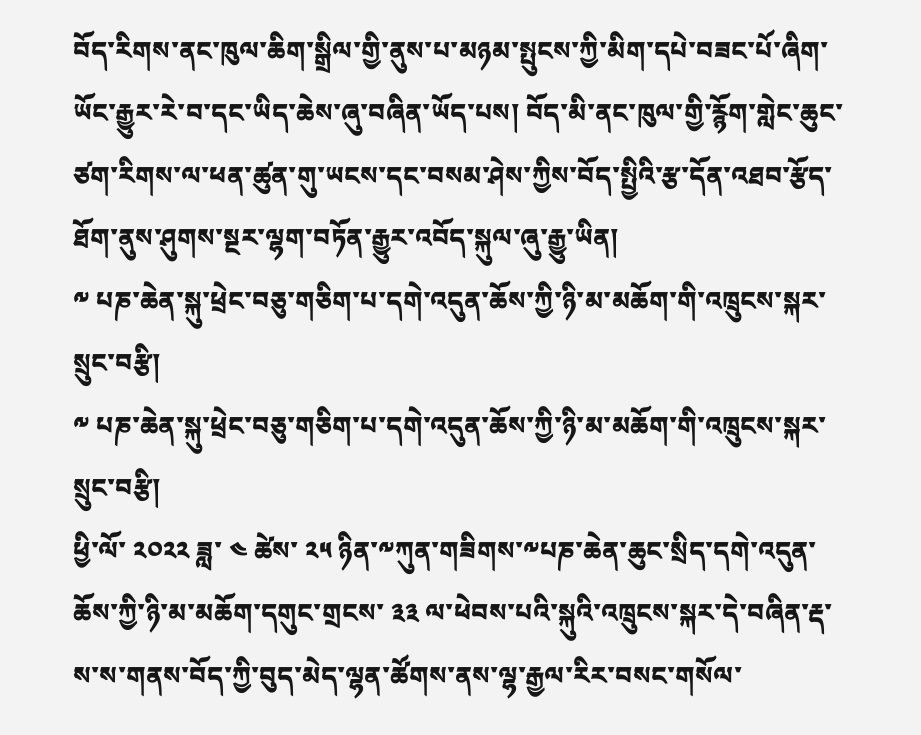བོད་རིགས་ནང་ཁུལ་ཆིག་སྒྲིལ་གྱི་ནུས་པ་མཉམ་སྤུངས་ཀྱི་མིག་དཔེ་བཟང་པོ་ཞིག་ཡོང་རྒྱུར་རེ་བ་དང་ཡིད་ཆེས་ཞུ་བཞིན་ཡོད་པས། བོད་མི་ནང་ཁུལ་གྱི་རྙོག་གླེང་ཆུང་ཙག་རིགས་ལ་ཕན་ཚུན་གུ་ཡངས་དང་བསམ་ཤེས་ཀྱིས་བོད་སྤྱིའི་རྩ་དོན་འཐབ་རྩོད་ཐོག་ནུས་ཤུགས་སྔར་ལྷག་བཏོན་རྒྱུར་འབོད་སྐུལ་ཞུ་རྒྱུ་ཡིན།
༸ པཎ་ཆེན་སྐུ་ཕྲེང་བཅུ་གཅིག་པ་དགེ་འདུན་ཆོས་ཀྱི་ཉི་མ་མཆོག་གི་འཁྲུངས་སྐར་སྲུང་བརྩི།
༸ པཎ་ཆེན་སྐུ་ཕྲེང་བཅུ་གཅིག་པ་དགེ་འདུན་ཆོས་ཀྱི་ཉི་མ་མཆོག་གི་འཁྲུངས་སྐར་སྲུང་བརྩི།
ཕྱི་ལོ་ ༢༠༢༢ ཟླ་ ༤ ཚེས་ ༢༥ ཉིན་༸ཀུན་གཟིགས་༸པཎ་ཆེན་ཆུང་སྲིད་དགེ་འདུན་ཆོས་ཀྱི་ཉི་མ་མཆོག་དགུང་གྲངས་ ༣༣ ལ་ཕེབས་པའི་སྐུའི་འཁྲུངས་སྐར་དེ་བཞིན་རྡ་ས་ས་གནས་བོད་ཀྱི་བུད་མེད་ལྷན་ཚོགས་ནས་ལྷ་རྒྱལ་རིར་བསང་གསོལ་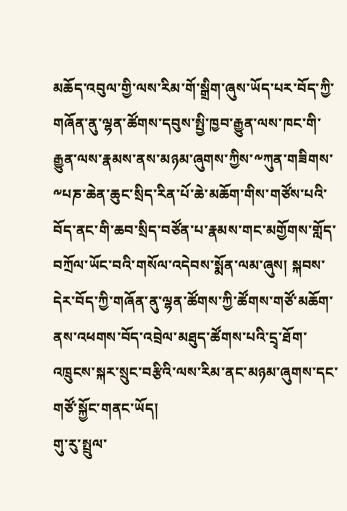མཆོད་འབུལ་གྱི་ལས་རིམ་གོ་སྒྲིག་ཞུས་ཡོད་པར་བོད་ཀྱི་གཞོན་ནུ་ལྷན་ཚོགས་དབུས་སྤྱི་ཁྱབ་རྒྱུན་ལས་ཁང་གི་རྒྱུན་ལས་རྣམས་ནས་མཉམ་ཞུགས་ཀྱིས་༸ཀུན་གཟིགས་༸པཎ་ཆེན་ཆུང་སྲིད་རིན་པོ་ཆེ་མཆོག་གིས་གཙོས་པའི་བོད་ནང་གི་ཆབ་སྲིད་བཙོན་པ་རྣམས་གང་མགྱོགས་གློད་བཀྲོལ་ཡོང་བའི་གསོལ་འདེབས་སྨོན་ལམ་ཞུས། སྐབས་དེར་བོད་ཀྱི་གཞོན་ནུ་ལྷན་ཚོགས་ཀྱི་ཚོགས་གཙོ་མཆོག་ནས་འཕགས་བོད་འབྲེལ་མཐུད་ཚོགས་པའི་དྲྭ་ཐོག་འཁྲུངས་སྐར་སྲུང་བརྩིའི་ལས་རིམ་ནང་མཉམ་ཞུགས་དང་གཙོ་སྐྱོང་གནང་ཡོད།
གུ་རུ་སྤྲུལ་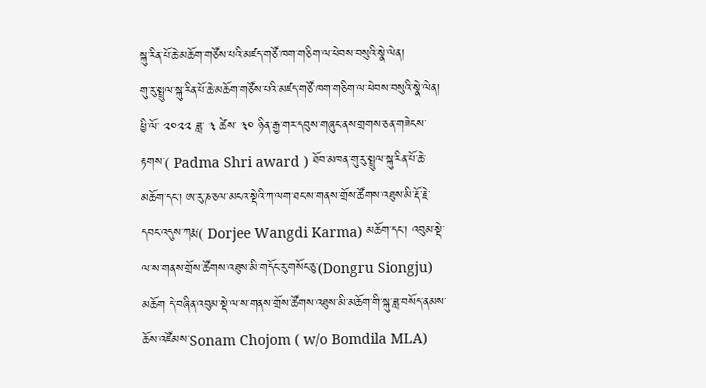སྐུ་རིན་པོ་ཆེ་མཆོག་གཙོས་པའི་མཛད་གཙོ་ཁག་གཅིག་ལ་ཕེབས་བསུའི་སྣེ་ལེན།
གུ་རུ་སྤྲུལ་སྐུ་རིན་པོ་ཆེ་མཆོག་གཙོས་པའི་མཛད་གཙོ་ཁག་གཅིག་ལ་ཕེབས་བསུའི་སྣེ་ལེན།
ཕྱི་ལོ་ ༢༠༢༢ ཟླ་ ༣ ཚེས་ ༣༠ ཉིན་རྒྱ་གར་དབུས་གཞུང་ནས་གྲགས་ཅན་གཟེངས་རྟགས་( Padma Shri award ) ཐོབ་མཁན་གུ་རུ་སྤྲུལ་སྐུ་རིན་པོ་ཆེ་མཆོག་དང་། ཨ་རུ་ཎ་ཅལ་མངའ་སྡེའི་ཀ་ལག་ཐང་ས་གནས་གྲོས་ཚོགས་འཐུས་མི་རྡོ་རྗེ་དབང་འདུས་ཀརྨ་( Dorjee Wangdi Karma) མཆོག་དང་། འབུམ་སྡེ་ལ་ས་གནས་གྲོས་ཚོགས་འཐུས་མི་གདོང་རུ་གསོང་ཅུ་(Dongru Siongju) མཆོག དེ་བཞིན་འབུམ་སྡེ་ལ་ས་གནས་གྲོས་ཚོགས་འཐུས་མི་མཆོག་གི་སྐུ་ཟླ་བསོད་ནམས་ཆོས་འཛོམས་Sonam Chojom ( w/o Bomdila MLA)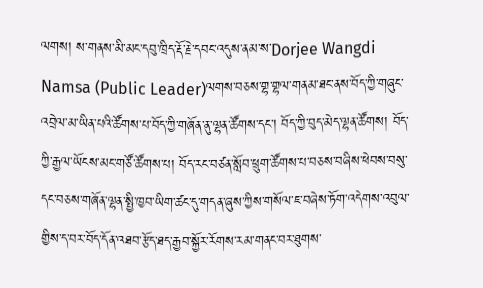ལགས། ས་གནས་མི་མང་དབུ་ཁྲིད་རྡོ་རྗེ་དབང་འདུས་ནམ་ས་Dorjee Wangdi Namsa (Public Leader)ལགས་བཅས་གྷ་གྷལ་གནམ་ཐང་ནས་བོད་ཀྱི་གཞུང་འབྲེལ་མ་ཡིན་པའི་ཚོགས་པ་བོད་ཀྱི་གཞོན་ནུ་ལྷན་ཚོགས་དང་། བོད་ཀྱི་བུད་མེད་ལྷན་ཚོགས། བོད་ཀྱི་རྒྱལ་ཡོངས་མང་གཙོ་ཚོགས་པ། བོད་རང་བཙན་སློབ་ཕྲུག་ཚོགས་པ་བཅས་བཞིས་ཕེབས་བསུ་དང་བཅས་གཞོན་ལྷན་སྤྱི་ཁྱབ་ཡིག་ཚང་དུ་གདན་ཞུས་ཀྱིས་གསོལ་ཇ་བཞེས་ཏོག་འདེགས་འབུལ་གྱིས་ད་བར་བོད་དོན་འཐབ་རྩོད་ཐད་རྒྱབ་སྐྱོར་རོགས་རམ་གནང་བར་ཐུགས་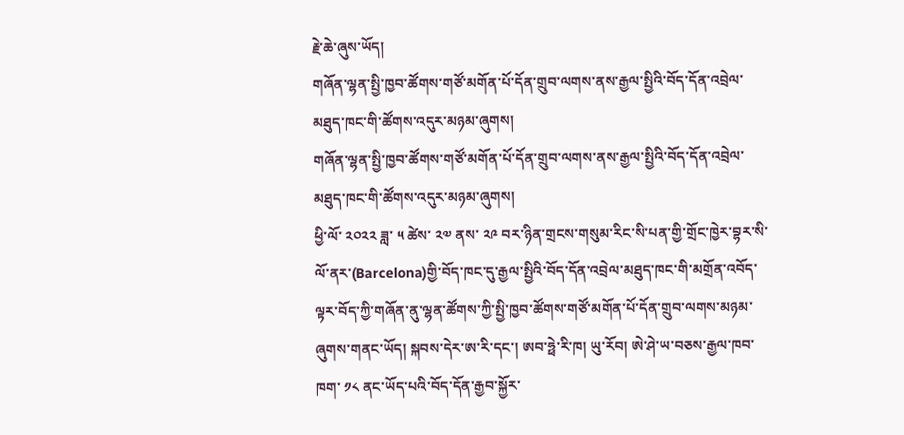རྗེ་ཆེ་ཞུས་ཡོད།
གཞོན་ལྷན་སྤྱི་ཁྱབ་ཚོགས་གཙོ་མགོན་པོ་དོན་གྲུབ་ལགས་ནས་རྒྱལ་སྤྱིའི་བོད་དོན་འབྲེལ་མཐུད་ཁང་གི་ཚོགས་འདུར་མཉམ་ཞུགས།
གཞོན་ལྷན་སྤྱི་ཁྱབ་ཚོགས་གཙོ་མགོན་པོ་དོན་གྲུབ་ལགས་ནས་རྒྱལ་སྤྱིའི་བོད་དོན་འབྲེལ་མཐུད་ཁང་གི་ཚོགས་འདུར་མཉམ་ཞུགས།
ཕྱི་ལོ་ ༢༠༢༢ ཟླ་ ༥ ཚེས་ ༢༧ ནས་ ༢༩ བར་ཉིན་གྲངས་གསུམ་རིང་སི་པན་གྱི་གྲོང་ཁྱེར་བྷར་སི་ལོ་ནར་(Barcelona)གྱི་བོད་ཁང་དུ་རྒྱལ་སྤྱིའི་བོད་དོན་འབྲེལ་མཐུད་ཁང་གི་མགྲོན་འབོད་ལྟར་བོད་ཀྱི་གཞོན་ནུ་ལྷན་ཚོགས་ཀྱི་སྤྱི་ཁྱབ་ཚོགས་གཙོ་མགོན་པོ་དོན་གྲུབ་ལགས་མཉམ་ཞུགས་གནང་ཡོད། སྐབས་དེར་ཨ་རི་དང་། ཨབ་ཧྥེ་རི་ཁ། ཡུ་རོབ། ཨེ་ཤེ་ཡ་བཅས་རྒྱལ་ཁབ་ཁག་ ༡༨ ནང་ཡོད་པའི་བོད་དོན་རྒྱབ་སྐྱོར་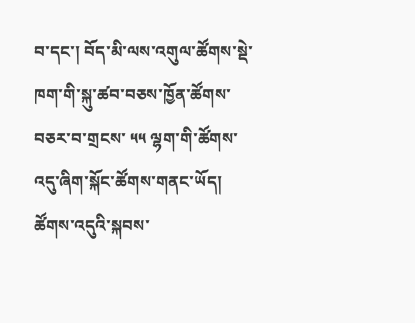བ་དང་། བོད་མི་ལས་འགུལ་ཚོགས་སྡེ་ཁག་གི་སྐུ་ཚབ་བཅས་ཁྱོན་ཚོགས་བཅར་བ་གྲངས་ ༥༥ ལྷག་གི་ཚོགས་འདུ་ཞིག་སྐོང་ཚོགས་གནང་ཡོད། ཚོགས་འདུའི་སྐབས་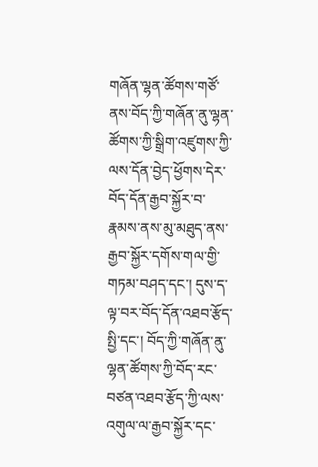གཞོན་ལྷན་ཚོགས་གཙོ་ནས་བོད་ཀྱི་གཞོན་ནུ་ལྷན་ཚོགས་ཀྱི་སྒྲིག་འཛུགས་ཀྱི་ལས་དོན་བྱེད་ཕྱོགས་དེར་བོད་དོན་རྒྱབ་སྐྱོར་བ་རྣམས་ནས་མུ་མཐུད་ནས་རྒྱབ་སྐྱོར་དགོས་གལ་གྱི་གཏམ་བཤད་དང་། དུས་ད་ལྟ་བར་བོད་དོན་འཐབ་རྩོད་སྤྱི་དང་། བོད་ཀྱི་གཞོན་ནུ་ལྷན་ཚོགས་ཀྱི་བོད་རང་བཙན་འཐབ་རྩོད་ཀྱི་ལས་འགུལ་ལ་རྒྱབ་སྐྱོར་དང་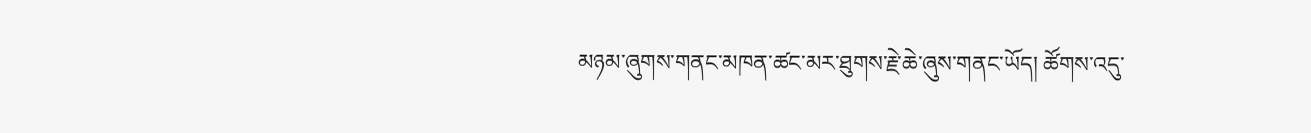མཉམ་ཞུགས་གནང་མཁན་ཚང་མར་ཐུགས་རྗེ་ཆེ་ཞུས་གནང་ཡོད། ཚོགས་འདུ་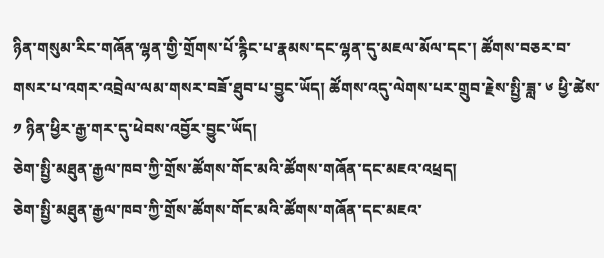ཉིན་གསུམ་རིང་གཞོན་ལྷན་གྱི་གྲོགས་པོ་རྙིང་པ་རྣམས་དང་ལྷན་དུ་མཇལ་མོལ་དང་། ཚོགས་བཅར་བ་གསར་པ་འགར་འབྲེལ་ལམ་གསར་བཟོ་ཐུབ་པ་བྱུང་ཡོད། ཚོགས་འདུ་ལེགས་པར་གྲུབ་རྗེས་སྤྱི་ཟླ་ ༦ ཕྱི་ཚེས་ ༡ ཉིན་ཕྱིར་རྒྱ་གར་དུ་ཕེབས་འབྱོར་བྱུང་ཡོད།
ཅེག་སྤྱི་མཐུན་རྒྱལ་ཁབ་ཀྱི་གྲོས་ཚོགས་གོང་མའི་ཚོགས་གཞོན་དང་མཇའ་འཕྲད།
ཅེག་སྤྱི་མཐུན་རྒྱལ་ཁབ་ཀྱི་གྲོས་ཚོགས་གོང་མའི་ཚོགས་གཞོན་དང་མཇའ་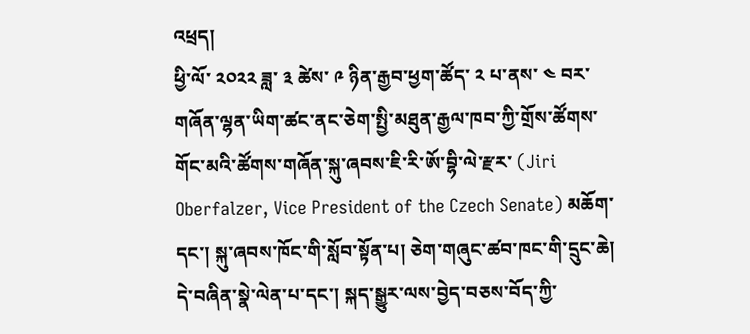འཕྲད།
ཕྱི་ལོ་ ༢༠༢༢ ཟླ་ ༣ ཚེས་ ༩ ཉིན་རྒྱབ་ཕྱག་ཚོད་ ༢ པ་ནས་ ༤ བར་གཞོན་ལྷན་ཡིག་ཚང་ནང་ཅེག་སྤྱི་མཐུན་རྒྱལ་ཁབ་ཀྱི་གྲོས་ཚོགས་གོང་མའི་ཚོགས་གཞོན་སྐུ་ཞབས་ཇི་རི་ཨོ་བྷི་ལེ་རྫར་ (Jiri Oberfalzer, Vice President of the Czech Senate) མཆོག་དང་། སྐུ་ཞབས་ཁོང་གི་སློབ་སྟོན་པ། ཅེག་གཞུང་ཚབ་ཁང་གི་དྲུང་ཆེ། དེ་བཞིན་སྣེ་ལེན་པ་དང་། སྐད་སྒྱུར་ལས་བྱེད་བཅས་བོད་ཀྱི་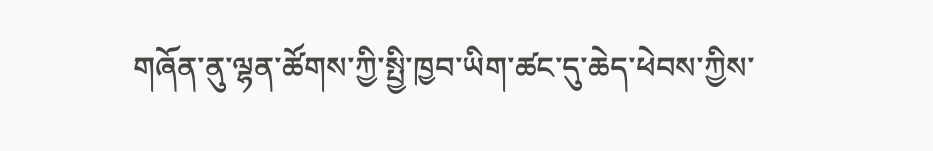གཞོན་ནུ་ལྷན་ཚོགས་ཀྱི་སྤྱི་ཁྱབ་ཡིག་ཚང་དུ་ཆེད་ཕེབས་ཀྱིས་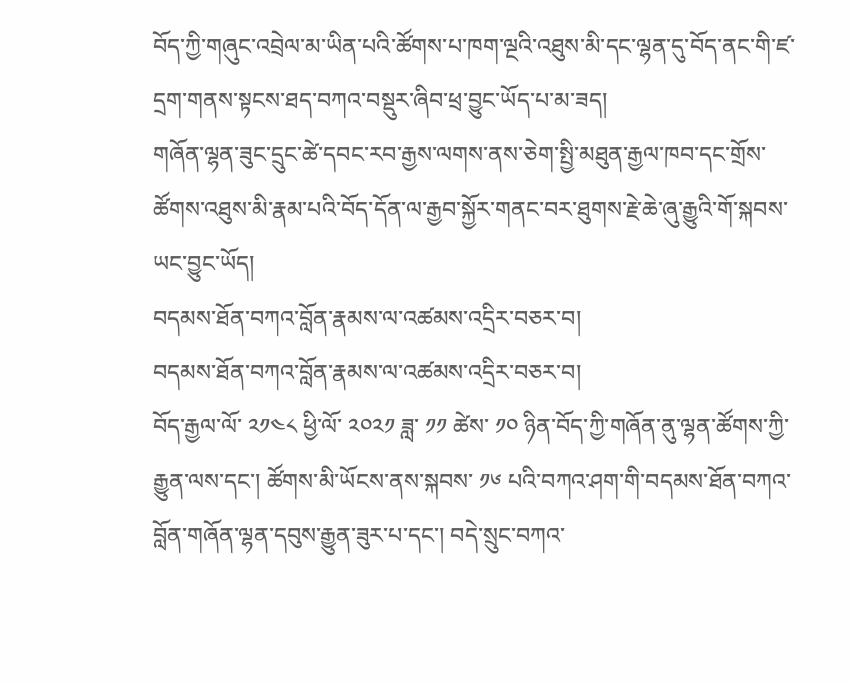བོད་ཀྱི་གཞུང་འབྲེལ་མ་ཡིན་པའི་ཚོགས་པ་ཁག་ལྔའི་འཐུས་མི་དང་ལྷན་དུ་བོད་ནང་གི་ཛ་དྲག་གནས་སྟངས་ཐད་བཀའ་བསྡུར་ཞིབ་ཕྲ་བྱུང་ཡོད་པ་མ་ཟད།
གཞོན་ལྷན་ཟུང་དྲུང་ཚེ་དབང་རབ་རྒྱས་ལགས་ནས་ཅེག་སྤྱི་མཐུན་རྒྱལ་ཁབ་དང་གྲོས་ཚོགས་འཐུས་མི་རྣམ་པའི་བོད་དོན་ལ་རྒྱབ་སྐྱོར་གནང་བར་ཐུགས་རྗེ་ཆེ་ཞུ་རྒྱུའི་གོ་སྐབས་ཡང་བྱུང་ཡོད།
བདམས་ཐོན་བཀའ་བློན་རྣམས་ལ་འཚམས་འདྲིར་བཅར་བ།
བདམས་ཐོན་བཀའ་བློན་རྣམས་ལ་འཚམས་འདྲིར་བཅར་བ།
བོད་རྒྱལ་ལོ་ ༢༡༤༨ ཕྱི་ལོ་ ༢༠༢༡ ཟླ་ ༡༡ ཚེས་ ༡༠ ཉིན་བོད་ཀྱི་གཞོན་ནུ་ལྷན་ཚོགས་ཀྱི་རྒྱུན་ལས་དང་། ཚོགས་མི་ཡོངས་ནས་སྐབས་ ༡༦ པའི་བཀའ་ཤག་གི་བདམས་ཐོན་བཀའ་བློན་གཞོན་ལྷན་དབུས་རྒྱུན་ཟུར་པ་དང་། བདེ་སྲུང་བཀའ་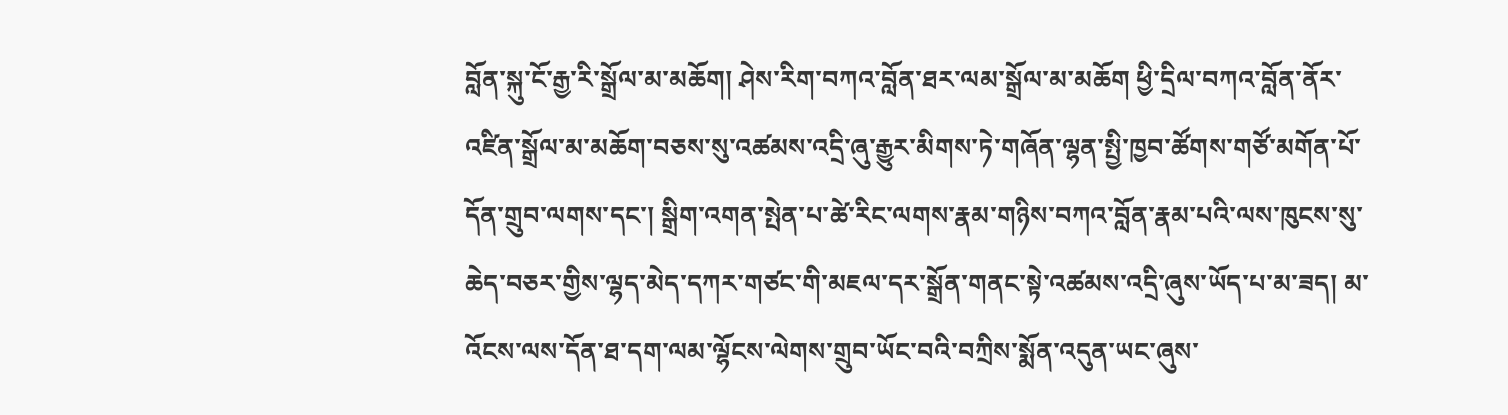བློན་སྐུ་ངོ་རྒྱ་རི་སྒྲོལ་མ་མཆོག། ཤེས་རིག་བཀའ་བློན་ཐར་ལམ་སྒྲོལ་མ་མཆོག ཕྱི་དྲིལ་བཀའ་བློན་ནོར་འཛིན་སྒྲོལ་མ་མཆོག་བཅས་སུ་འཚམས་འདྲི་ཞུ་རྒྱུར་མིགས་ཏེ་གཞོན་ལྷན་སྤྱི་ཁྱབ་ཚོགས་གཙོ་མགོན་པོ་དོན་གྲུབ་ལགས་དང་། སྒྲིག་འགན་སྤེན་པ་ཚེ་རིང་ལགས་རྣམ་གཉིས་བཀའ་བློན་རྣམ་པའི་ལས་ཁུངས་སུ་ཆེད་བཅར་གྱིས་ལྷད་མེད་དཀར་གཙང་གི་མཇལ་དར་སྒྲོན་གནང་སྟེ་འཚམས་འདྲི་ཞུས་ཡོད་པ་མ་ཟད། མ་འོངས་ལས་དོན་ཐ་དག་ལམ་ལྷོངས་ལེགས་གྲུབ་ཡོང་བའི་བཀྲིས་སྨོན་འདུན་ཡང་ཞུས་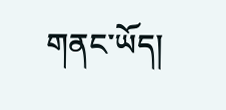གནང་ཡོད།